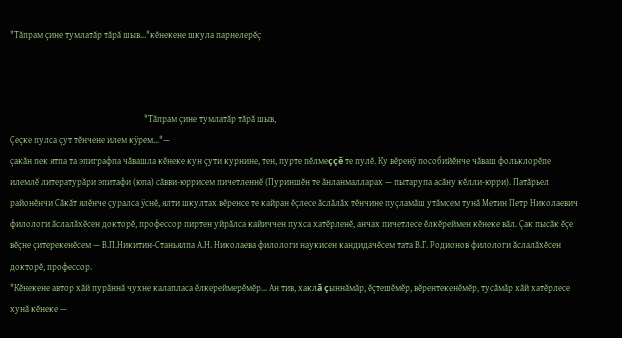"Тăпрам çине тумлатăр тăрă шыв..."кĕнекене шкула парнелерĕç



                                                                   "Тăпрам çине тумлатăр тăрă шыв,
Çеçке пулса çут тĕнчене илем кÿрем..."—
çакăн пек ятпа та эпиграфпа чăвашла кĕнеке кун çути курнине, тен, пурте пĕлмеççĕ те пулĕ. Ку вĕренÿ пособийĕнче чăваш фольклорĕпе илемлĕ литературăри эпитафи (юпа) сăвви-юррисем пичетленнĕ (Пуриншĕн те ăнланмалларах — пытарупа асăну кĕлли-юрри). Патăрьел районĕнчи Сăкăт ялĕнче çуралса ÿснĕ, ялти шкултах вĕренсе те кайран ĕçлесе ăслăлăх тĕнчине пуçламăш утăмсем тунă Метин Петр Николаевич филологи ăслалăхĕсен докторĕ, профессор пиртен уйрăлса кайиччен пухса хатĕрленĕ, анчах пичетлесе ĕлкĕреймен кĕнеке вăл. Çак пысăк ĕçе вĕçне çитерекенĕсем — В.П.Никитин-Станьялпа А.Н. Николаева филологи наукисен кандидачĕсем тата В.Г. Родионов филологи ăслалăхĕсен докторĕ, профессор.
"Кĕнекене автор хăй пурăннă чухне калапласа ĕлкереймерĕмĕр... Ан тив, хаклă çыннăмăр, ĕçтешĕмĕр, вĕрентекенĕмĕр, тусăмăр хăй хатĕрлесе хунă кĕнеке —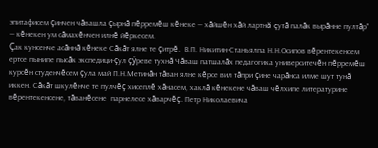эпитафисем çинчен чăвашла çырнă пĕрремĕш кĕнеке — хăйшĕн хăй лартнă çутă палăк вырăнне пултăр" — кĕнекен ум сăмахĕнчен илнĕ йĕркесем.
Çак кунсенче асăннă кĕнеке Сăкăт ялне те çитрĕ.  В.П. Никитин-Станьялпа Н.Н.Осипов вĕрентекенсем ертсе пынипе пысăк экспедици-çул çÿреве тухнă Чăваш патшалăх педагогика университечĕн пĕрремĕш курсĕн студенчĕсем çула май П.Н.Метинăн тăван ялне кĕрсе вил тăпри çине чарăнса илме шут тунă иккен. Сăкăт шкулĕнче те пулчĕç хисеплĕ хăнасем, хаклă кĕнекене чăваш чĕлхипе литературине вĕрентекенсене, тăванĕсене  парнелесе хăварчĕç. Петр Николаевича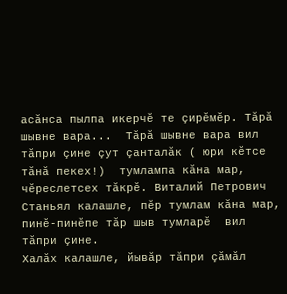асăнса пылпа икерчĕ те çирĕмĕр. Тăрă шывне вара...  Тăрă шывне вара вил тăпри çине çут çанталăк ( юри кĕтсе тăнă пекех!)  тумлампа кăна мар, чĕреслетсех тăкрĕ. Виталий Петрович Станьял калашле, пĕр тумлам кăна мар, пинĕ-пинĕпе тăр шыв тумларĕ  вил тăпри çине.
Халăх калашле, йывăр тăпри çăмăл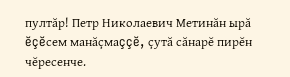пултăр! Петр Николаевич Метинăн ырă ĕçĕсем манăçмаççĕ, çутă сăнарĕ пирĕн чĕресенче.